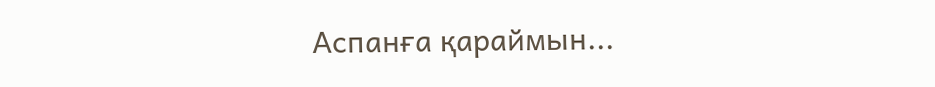Аспанға қараймын...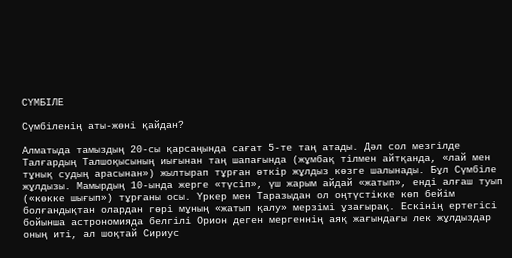СҮМБІЛЕ

Сүмбіленің аты-жөні қайдан?

Алматыда тамыздың 20-сы қарсаңында сағат 5-те таң атады. Дәл сол мезгілде Талғардың Талшоқысының иығынан таң шапағында (жұмбақ тілмен айтқанда, «лай мен тұнық судың арасынан») жылтырап тұрған өткір жұлдыз көзге шалынады. Бұл Сүмбіле жұлдызы. Мамырдың 10-ында жерге «түсіп», үш жарым айдай «жатып», енді алғаш туып («көкке шығып») тұрғаны осы. Үркер мен Таразыдан ол оңтүстікке көп бейім болғандықтан олардан гөрі мұның «жатып қалу» мерзімі ұзағырақ. Ескінің ертегісі бойынша астрономияда белгілі Орион деген мергеннің аяқ жағындағы лек жұлдыздар оның иті, ал шоқтай Сириус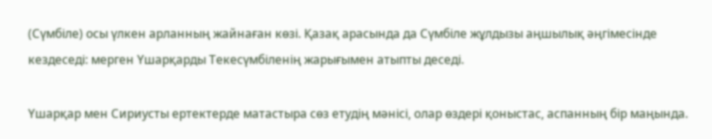(Сүмбіле) осы үлкен арланның жайнаған көзі. Қазақ арасында да Сүмбіле жұлдызы аңшылық әңгімесінде кездеседі: мерген Үшарқарды Текесүмбіленің жарығымен атыпты деседі.

Үшарқар мен Сириусты ертектерде матастыра сөз етудің мәнісі, олар өздері қоныстас, аспанның бір маңында.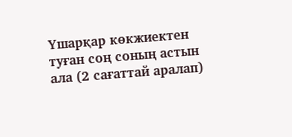Үшарқар көкжиектен туған соң соның астын ала (2 сағаттай аралап)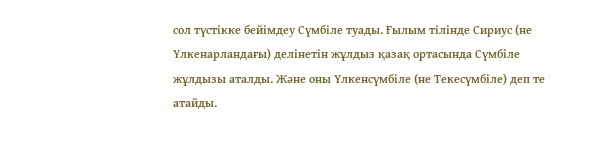сол түстікке бейімдеу Сүмбіле туады. Ғылым тілінде Сириус (не Үлкенарландағы) делінетін жұлдыз қазақ ортасында Сүмбіле жұлдызы аталды. Және оны Үлкенсүмбіле (не Текесүмбіле) деп те атайды.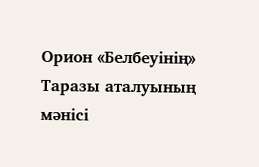Орион «Белбеуінің» Таразы аталуының мәнісі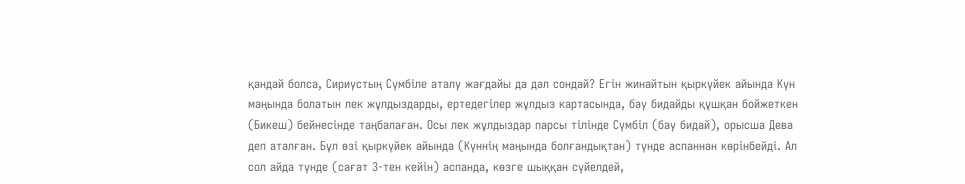қандай болса, Сириустың Сүмбіле аталу жағдайы да дәл сондай? Егін жинайтын қыркүйек айында Күн маңында болатын лек жұлдыздарды, ертедегілер жұлдыз картасында, бау бидайды құшқан бойжеткен (Бикеш) бейнесінде таңбалаған. Осы лек жұлдыздар парсы тілінде Сүмбіл (бау бидай), орысша Дева деп аталған. Бұл өзі қыркүйек айында (Күннің маңында болғандықтан) түнде аспаннан көрінбейді. Ал сол айда түнде (сағат 3-тен кейін) аспанда, көзге шыққан сүйелдей,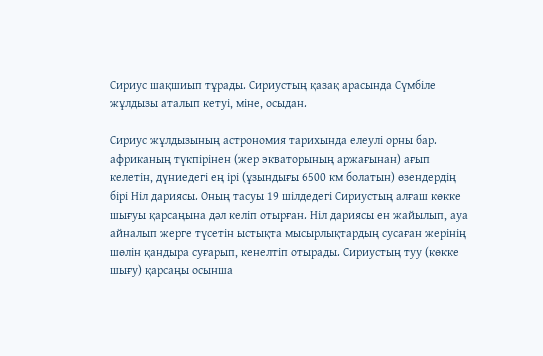Сириус шақшиып тұрады. Сириустың қазақ арасында Сүмбіле жұлдызы аталып кетуі, міне, осыдан.

Сириус жұлдызының астрономия тарихында елеулі орны бар. африканың түкпірінен (жер экваторының аржағынан) ағып келетін, дүниедегі ең ірі (ұзындығы 6500 км болатын) өзендердің бірі Ніл дариясы. Оның тасуы 19 шілдедегі Сириустың алғаш көкке шығуы қарсаңына дәл келіп отырған. Ніл дариясы ен жайылып, ауа айналып жерге түсетін ыстықта мысырлықтардың сусаған жерінің шөлін қандыра суғарып, кенелтіп отырады. Сириустың туу (көкке шығу) қарсаңы осынша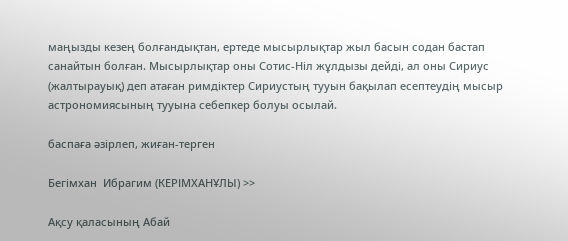маңызды кезең болғандықтан, ертеде мысырлықтар жыл басын содан бастап санайтын болған. Мысырлықтар оны Сотис-Ніл жұлдызы дейді, ал оны Сириус (жалтырауық) деп атаған римдіктер Сириустың тууын бақылап есептеудің мысыр астрономиясының тууына себепкер болуы осылай.

баспаға әзірлеп, жиған-терген

Бегімхан  Ибрагим (КЕРІМХАНҰЛЫ) >>

Ақсу қаласының Абай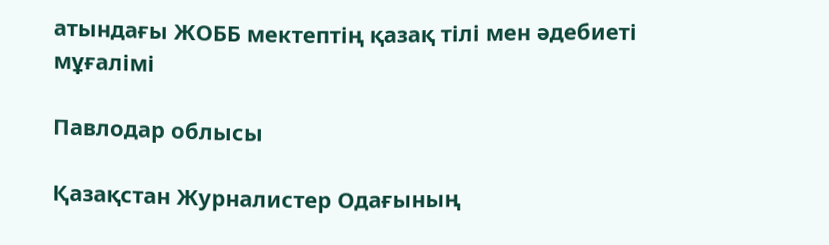атындағы ЖОББ мектептің қазақ тілі мен әдебиеті мұғалімі

Павлодар облысы

Қазақстан Журналистер Одағының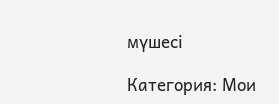мүшесі

Категория: Мои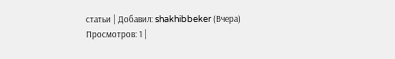статьи | Добавил: shakhibbeker (Вчера)
Просмотров: 1 |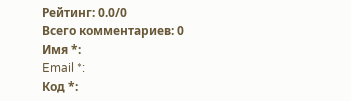Рейтинг: 0.0/0
Всего комментариев: 0
Имя *:
Email *:
Код *: